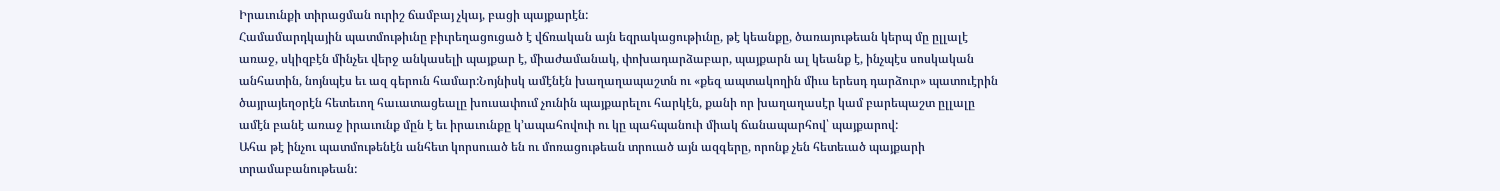Իրաւունքի տիրացման ուրիշ ճամբայ չկայ, բացի պայքարէն:
Համամարդկային պատմութիւնը բիւրեղացուցած է վճռական այն եզրակացութիւնը, թէ կեանքը, ծառայութեան կերպ մը ըլլալէ առաջ, սկիզբէն մինչեւ վերջ անկասելի պայքար է, միաժամանակ, փոխադարձաբար, պայքարն ալ կեանք է, ինչպէս սոսկական անհատին, նոյնպէս եւ ազ գերուն համար:Նոյնիսկ ամէնէն խաղաղապաշտն ու «քեզ ապտակողին միւս երեսդ դարձուր» պատուէրին ծայրայեղօրէն հետեւող հաւատացեալը խուսափում չունին պայքարելու հարկէն, քանի որ խաղաղասէր կամ բարեպաշտ ըլլալը ամէն բանէ առաջ իրաւունք մըն է եւ իրաւունքը կ’ապահովուի ու կը պահպանուի միակ ճանապարհով՝ պայքարով:
Ահա թէ ինչու պատմութենէն անհետ կորսուած են ու մոռացութեան տրուած այն ազգերը, որոնք չեն հետեւած պայքարի տրամաբանութեան: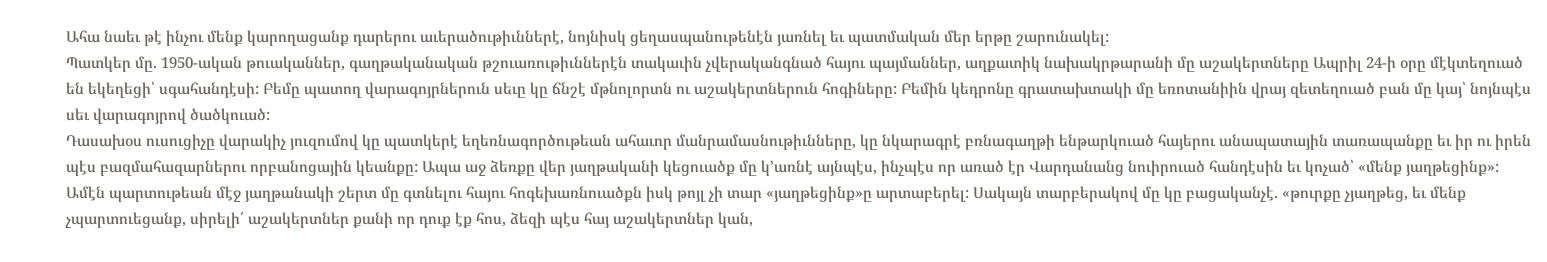Ահա նաեւ թէ ինչու մենք կարողացանք դարերու աւերածութիւններէ, նոյնիսկ ցեղասպանութենէն յառնել եւ պատմական մեր երթը շարունակել:
Պատկեր մը. 1950-ական թուականներ, գաղթականական թշուառութիւններէն տակաւին չվերականգնած հայու պայմաններ, աղքատիկ նախակրթարանի մը աշակերտները Ապրիլ 24-ի օրը մէկտեղուած են եկեղեցի՝ սգահանդէսի: Բեմը պատող վարագոյրներուն սեւը կը ճնշէ մթնոլորտն ու աշակերտներուն հոգիները: Բեմին կեդրոնը գրատախտակի մը եռոտանիին վրայ զետեղուած բան մը կայ՝ նոյնպէս սեւ վարագոյրով ծածկուած:
Դասախօս ուսուցիչը վարակիչ յուզումով կը պատկերէ եղեռնագործութեան ահաւոր մանրամասնութիւնները, կը նկարագրէ բռնագաղթի ենթարկուած հայերու անապատային տառապանքը եւ իր ու իրեն պէս բազմահազարներու որբանոցային կեանքը: Ապա աջ ձեռքը վեր յաղթականի կեցուածք մը կ’առնէ այնպէս, ինչպէս որ առած էր Վարդանանց նուիրուած հանդէսին եւ կոչած՝ «մենք յաղթեցինք»: Ամէն պարտութեան մէջ յաղթանակի շերտ մը գտնելու հայու հոգեխառնուածքն իսկ թոյլ չի տար «յաղթեցինք»ը արտաբերել: Սակայն տարբերակով մը կը բացականչէ. «թուրքը չյաղթեց, եւ մենք չպարտուեցանք, սիրելի՛ աշակերտներ քանի որ դուք էք հոս, ձեզի պէս հայ աշակերտներ կան,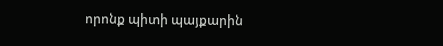որոնք պիտի պայքարին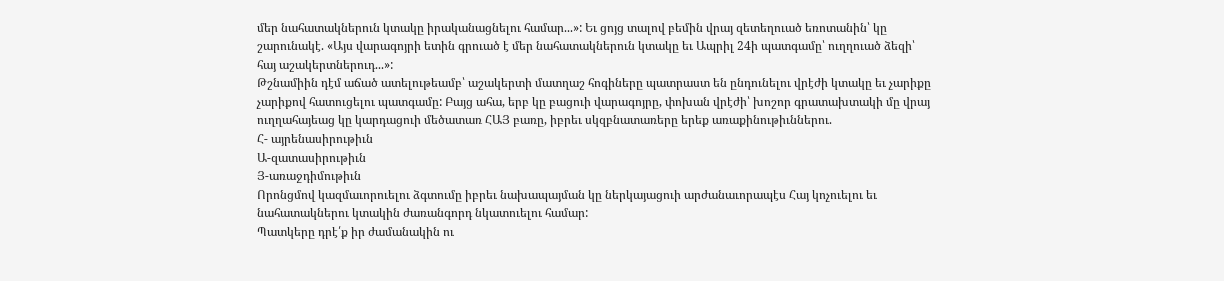մեր նահատակներուն կտակը իրականացնելու համար...»: Եւ ցոյց տալով բեմին վրայ զետեղուած եռոտանին՝ կը շարունակէ. «Այս վարագոյրի ետին գրուած է մեր նահատակներուն կտակը եւ Ապրիլ 24ի պատգամը՝ ուղղուած ձեզի՝ հայ աշակերտներուդ...»:
Թշնամիին դէմ աճած ատելութեամբ՝ աշակերտի մատղաշ հոգիները պատրաստ են ընդունելու վրէժի կտակը եւ չարիքը չարիքով հատուցելու պատգամը: Բայց ահա, երբ կը բացուի վարագոյրը, փոխան վրէժի՝ խոշոր գրատախտակի մը վրայ ուղղահայեաց կը կարդացուի մեծատառ ՀԱՅ բառը, իբրեւ սկզբնատառերը երեք առաքինութիւններու.
Հ- այրենասիրութիւն
Ա-զատասիրութիւն
Յ-առաջդիմութիւն
Որոնցմով կազմաւորուելու ձգտումը իբրեւ նախապայման կը ներկայացուի արժանաւորապէս Հայ կոչուելու եւ նահատակներու կտակին ժառանգորդ նկատուելու համար:
Պատկերը դրէ՛ք իր ժամանակին ու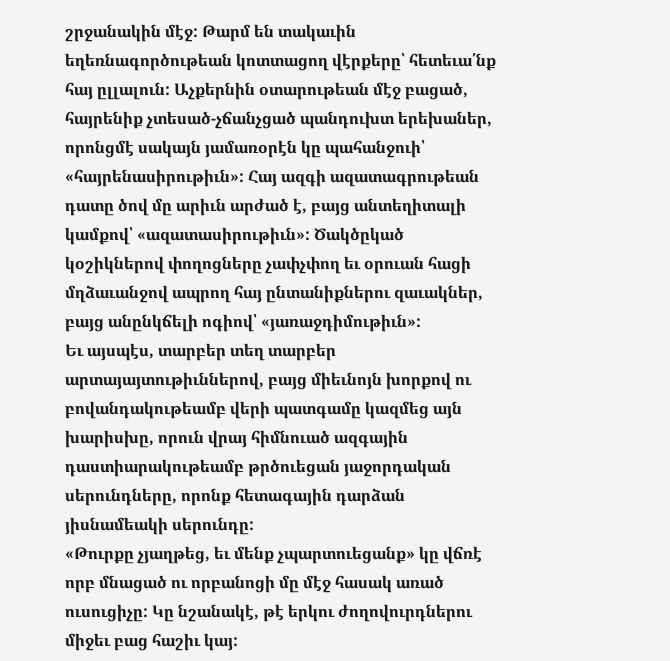շրջանակին մէջ: Թարմ են տակաւին եղեռնագործութեան կոտտացող վէրքերը՝ հետեւա՛նք հայ ըլլալուն: Աչքերնին օտարութեան մէջ բացած, հայրենիք չտեսած-չճանչցած պանդուխտ երեխաներ, որոնցմէ սակայն յամառօրէն կը պահանջուի՝ «հայրենասիրութիւն»: Հայ ազգի ազատագրութեան դատը ծով մը արիւն արժած է, բայց անտեղիտալի կամքով՝ «ազատասիրութիւն»: Ծակծըկած կօշիկներով փողոցները չափչփող եւ օրուան հացի մղձաւանջով ապրող հայ ընտանիքներու զաւակներ, բայց անընկճելի ոգիով՝ «յառաջդիմութիւն»:
Եւ այսպէս, տարբեր տեղ տարբեր արտայայտութիւններով, բայց միեւնոյն խորքով ու բովանդակութեամբ վերի պատգամը կազմեց այն խարիսխը, որուն վրայ հիմնուած ազգային դաստիարակութեամբ թրծուեցան յաջորդական սերունդները, որոնք հետագային դարձան յիսնամեակի սերունդը:
«Թուրքը չյաղթեց, եւ մենք չպարտուեցանք» կը վճռէ որբ մնացած ու որբանոցի մը մէջ հասակ առած ուսուցիչը: Կը նշանակէ, թէ երկու ժողովուրդներու միջեւ բաց հաշիւ կայ: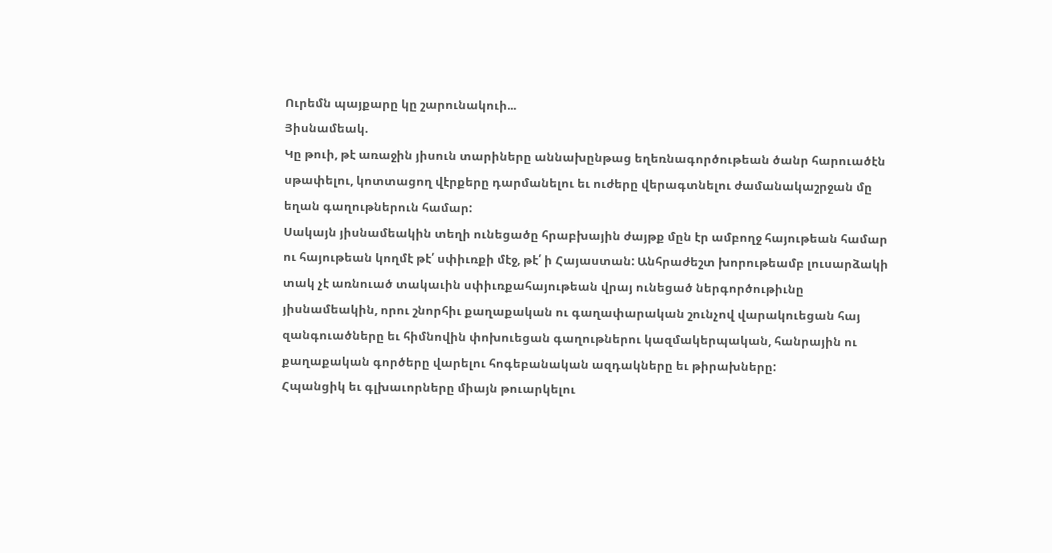Ուրեմն պայքարը կը շարունակուի...
Յիսնամեակ.
Կը թուի, թէ առաջին յիսուն տարիները աննախընթաց եղեռնագործութեան ծանր հարուածէն սթափելու, կոտտացող վէրքերը դարմանելու եւ ուժերը վերագտնելու ժամանակաշրջան մը եղան գաղութներուն համար:
Սակայն յիսնամեակին տեղի ունեցածը հրաբխային ժայթք մըն էր ամբողջ հայութեան համար ու հայութեան կողմէ թէ՛ սփիւռքի մէջ, թէ՛ ի Հայաստան: Անհրաժեշտ խորութեամբ լուսարձակի տակ չէ առնուած տակաւին սփիւռքահայութեան վրայ ունեցած ներգործութիւնը յիսնամեակին, որու շնորհիւ քաղաքական ու գաղափարական շունչով վարակուեցան հայ զանգուածները եւ հիմնովին փոխուեցան գաղութներու կազմակերպական, հանրային ու քաղաքական գործերը վարելու հոգեբանական ազդակները եւ թիրախները:
Հպանցիկ եւ գլխաւորները միայն թուարկելու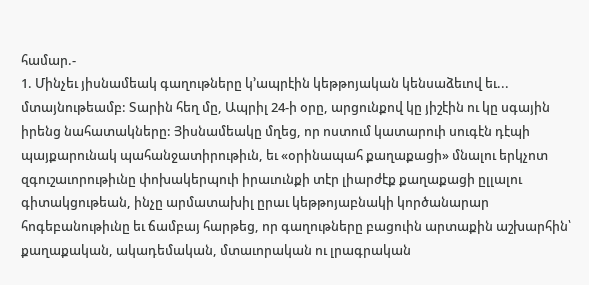համար.-
1. Մինչեւ յիսնամեակ գաղութները կ’ապրէին կեթթոյական կենսաձեւով եւ... մտայնութեամբ: Տարին հեղ մը, Ապրիլ 24-ի օրը, արցունքով կը յիշէին ու կը սգային իրենց նահատակները: Յիսնամեակը մղեց, որ ոստում կատարուի սուգէն դէպի պայքարունակ պահանջատիրութիւն, եւ «օրինապահ քաղաքացի» մնալու երկչոտ զգուշաւորութիւնը փոխակերպուի իրաւունքի տէր լիարժէք քաղաքացի ըլլալու գիտակցութեան, ինչը արմատախիլ ըրաւ կեթթոյաբնակի կործանարար հոգեբանութիւնը եւ ճամբայ հարթեց, որ գաղութները բացուին արտաքին աշխարհին՝ քաղաքական, ակադեմական, մտաւորական ու լրագրական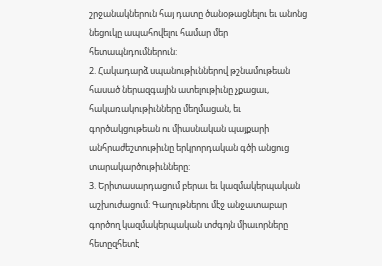շրջանակներուն հայ դատը ծանօթացնելու եւ անոնց նեցուկը ապահովելու համար մեր հետապնդումներուն:
2. Հակադարձ սպանութիւններով թշնամութեան հասած ներազգային ատելութիւնը չքացաւ, հակառակութիւնները մեղմացան, եւ գործակցութեան ու միասնական պայքարի անհրաժեշտութիւնը երկրորդական գծի անցուց տարակարծութիւնները:
3. Երիտասարդացում բերաւ եւ կազմակերպական աշխուժացում: Գաղութներու մէջ անջատաբար գործող կազմակերպական տժգոյն միաւորները հետըզհետէ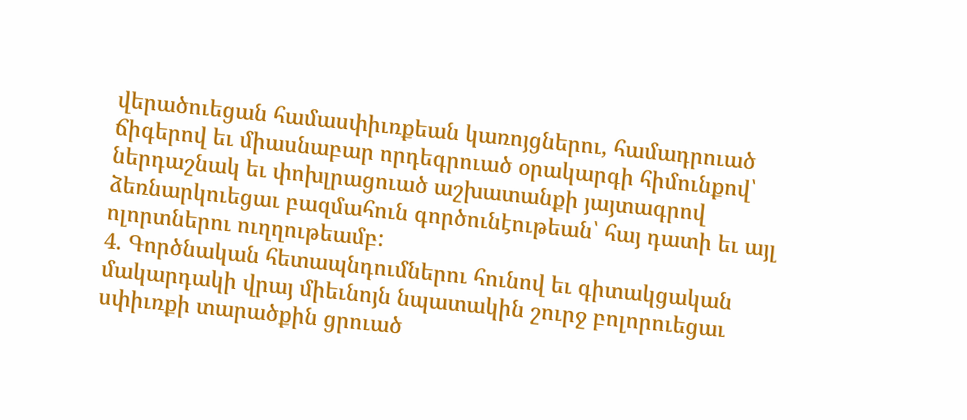վերածուեցան համասփիւռքեան կառոյցներու, համադրուած ճիգերով եւ միասնաբար որդեգրուած օրակարգի հիմունքով՝ ներդաշնակ եւ փոխլրացուած աշխատանքի յայտագրով ձեռնարկուեցաւ բազմահուն գործունէութեան՝ հայ դատի եւ այլ ոլորտներու ուղղութեամբ:
4. Գործնական հետապնդումներու հունով եւ գիտակցական մակարդակի վրայ միեւնոյն նպատակին շուրջ բոլորուեցաւ սփիւռքի տարածքին ցրուած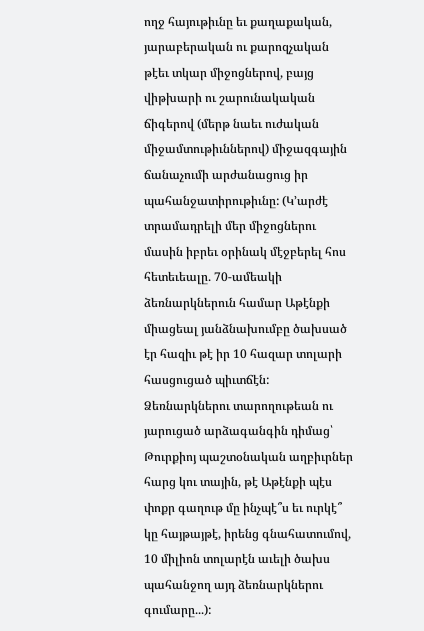ողջ հայութիւնը եւ քաղաքական, յարաբերական ու քարոզչական թէեւ տկար միջոցներով, բայց վիթխարի ու շարունակական ճիգերով (մերթ նաեւ ուժական միջամտութիւններով) միջազգային ճանաչումի արժանացուց իր պահանջատիրութիւնը: (Կ’արժէ տրամադրելի մեր միջոցներու մասին իբրեւ օրինակ մէջբերել հոս հետեւեալը. 70-ամեակի ձեռնարկներուն համար Աթէնքի միացեալ յանձնախումբը ծախսած էր հազիւ թէ իր 10 հազար տոլարի հասցուցած պիւտճէն: Ձեռնարկներու տարողութեան ու յարուցած արձագանգին դիմաց՝ Թուրքիոյ պաշտօնական աղբիւրներ հարց կու տային, թէ Աթէնքի պէս փոքր գաղութ մը ինչպէ՞ս եւ ուրկէ՞ կը հայթայթէ, իրենց գնահատումով, 10 միլիոն տոլարէն աւելի ծախս պահանջող այդ ձեռնարկներու գումարը...):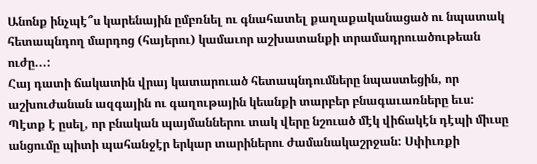Անոնք ինչպէ՞ս կարենային ըմբռնել ու գնահատել քաղաքականացած ու նպատակ հետապնդող մարդոց (հայերու) կամաւոր աշխատանքի տրամադրուածութեան ուժը...:
Հայ դատի ճակատին վրայ կատարուած հետապնդումները նպաստեցին, որ աշխուժանան ազգային ու գաղութային կեանքի տարբեր բնագաւառները եւս:
Պէտք է ըսել, որ բնական պայմաններու տակ վերը նշուած մէկ վիճակէն դէպի միւսը անցումը պիտի պահանջէր երկար տարիներու ժամանակաշրջան: Սփիւռքի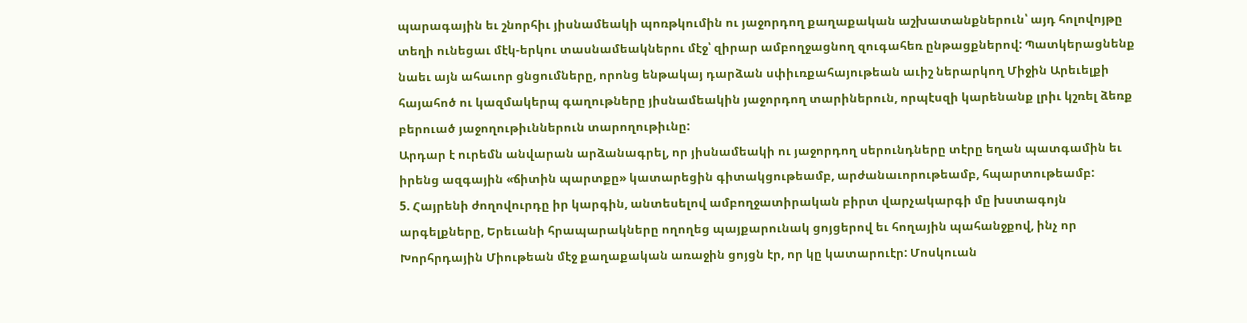պարագային եւ շնորհիւ յիսնամեակի պոռթկումին ու յաջորդող քաղաքական աշխատանքներուն՝ այդ հոլովոյթը տեղի ունեցաւ մէկ-երկու տասնամեակներու մէջ՝ զիրար ամբողջացնող զուգահեռ ընթացքներով: Պատկերացնենք նաեւ այն ահաւոր ցնցումները, որոնց ենթակայ դարձան սփիւռքահայութեան աւիշ ներարկող Միջին Արեւելքի հայահոծ ու կազմակերպ գաղութները յիսնամեակին յաջորդող տարիներուն, որպէսզի կարենանք լրիւ կշռել ձեռք բերուած յաջողութիւններուն տարողութիւնը:
Արդար է ուրեմն անվարան արձանագրել, որ յիսնամեակի ու յաջորդող սերունդները տէրը եղան պատգամին եւ իրենց ազգային «ճիտին պարտքը» կատարեցին գիտակցութեամբ, արժանաւորութեամբ, հպարտութեամբ:
5. Հայրենի ժողովուրդը իր կարգին, անտեսելով ամբողջատիրական բիրտ վարչակարգի մը խստագոյն արգելքները, Երեւանի հրապարակները ողողեց պայքարունակ ցոյցերով եւ հողային պահանջքով, ինչ որ Խորհրդային Միութեան մէջ քաղաքական առաջին ցոյցն էր, որ կը կատարուէր: Մոսկուան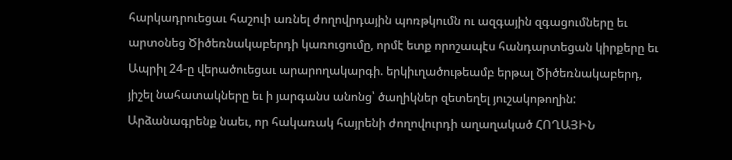հարկադրուեցաւ հաշուի առնել ժողովրդային պոռթկումն ու ազգային զգացումները եւ արտօնեց Ծիծեռնակաբերդի կառուցումը, որմէ ետք որոշապէս հանդարտեցան կիրքերը եւ Ապրիլ 24-ը վերածուեցաւ արարողակարգի. երկիւղածութեամբ երթալ Ծիծեռնակաբերդ, յիշել նահատակները եւ ի յարգանս անոնց՝ ծաղիկներ զետեղել յուշակոթողին:
Արձանագրենք նաեւ, որ հակառակ հայրենի ժողովուրդի աղաղակած ՀՈՂԱՅԻՆ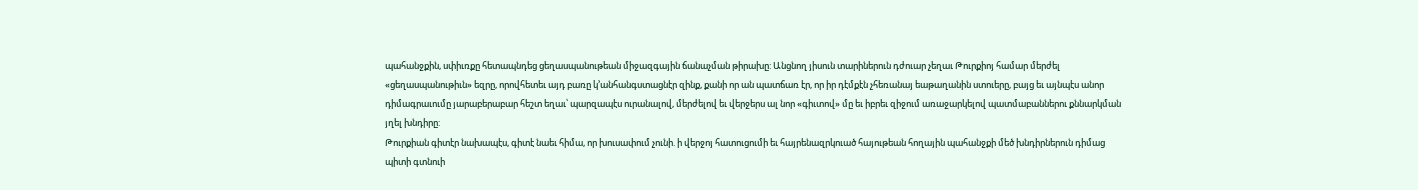պահանջքին, սփիւռքը հետապնդեց ցեղասպանութեան միջազգային ճանաչման թիրախը: Անցնող յիսուն տարիներուն դժուար չեղաւ Թուրքիոյ համար մերժել «ցեղասպանութիւն» եզրը, որովհետեւ այդ բառը կ’անհանգստացնէր զինք, քանի որ ան պատճառ էր, որ իր դէմքէն չհեռանայ եաթաղանին ստուերը, բայց եւ այնպէս անոր դիմագրաւումը յարաբերաբար հեշտ եղաւ՝ պարզապէս ուրանալով, մերժելով եւ վերջերս ալ նոր «գիւտով» մը եւ իբրեւ զիջում առաջարկելով պատմաբաններու քննարկման յղել խնդիրը:
Թուրքիան գիտէր նախապէս, գիտէ նաեւ հիմա, որ խուսափում չունի. ի վերջոյ հատուցումի եւ հայրենազրկուած հայութեան հողային պահանջքի մեծ խնդիրներուն դիմաց պիտի գտնուի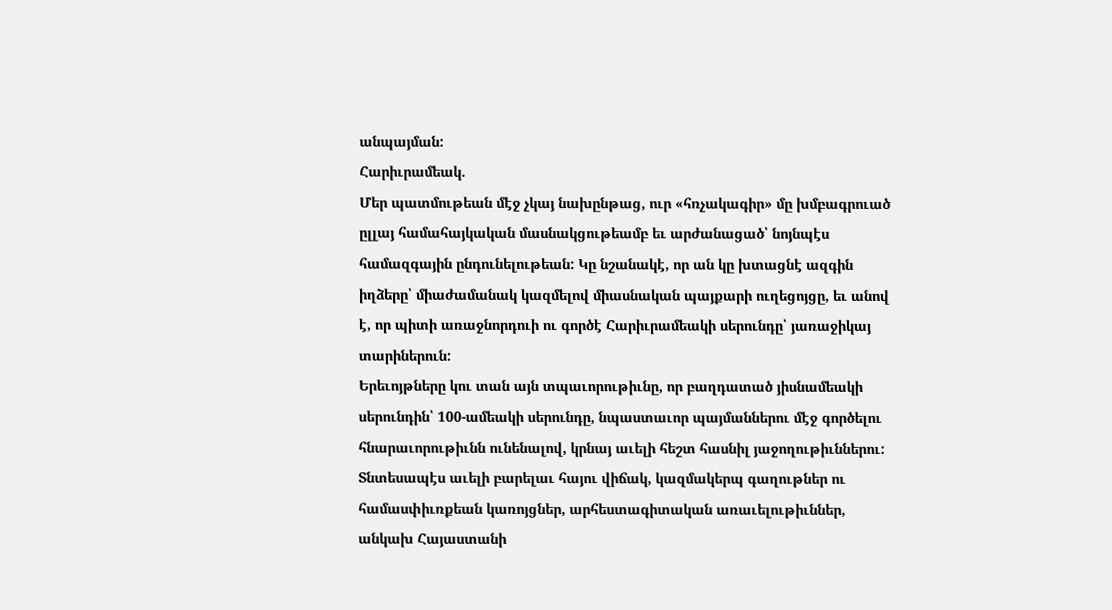անպայման:
Հարիւրամեակ.
Մեր պատմութեան մէջ չկայ նախընթաց, ուր «հռչակագիր» մը խմբագրուած ըլլայ համահայկական մասնակցութեամբ եւ արժանացած՝ նոյնպէս համազգային ընդունելութեան: Կը նշանակէ, որ ան կը խտացնէ ազգին իղձերը՝ միաժամանակ կազմելով միասնական պայքարի ուղեցոյցը, եւ անով է, որ պիտի առաջնորդուի ու գործէ Հարիւրամեակի սերունդը՝ յառաջիկայ տարիներուն:
Երեւոյթները կու տան այն տպաւորութիւնը, որ բաղդատած յիսնամեակի սերունդին՝ 100-ամեակի սերունդը, նպաստաւոր պայմաններու մէջ գործելու հնարաւորութիւնն ունենալով, կրնայ աւելի հեշտ հասնիլ յաջողութիւններու: Տնտեսապէս աւելի բարելաւ հայու վիճակ, կազմակերպ գաղութներ ու համասփիւռքեան կառոյցներ, արհեստագիտական առաւելութիւններ, անկախ Հայաստանի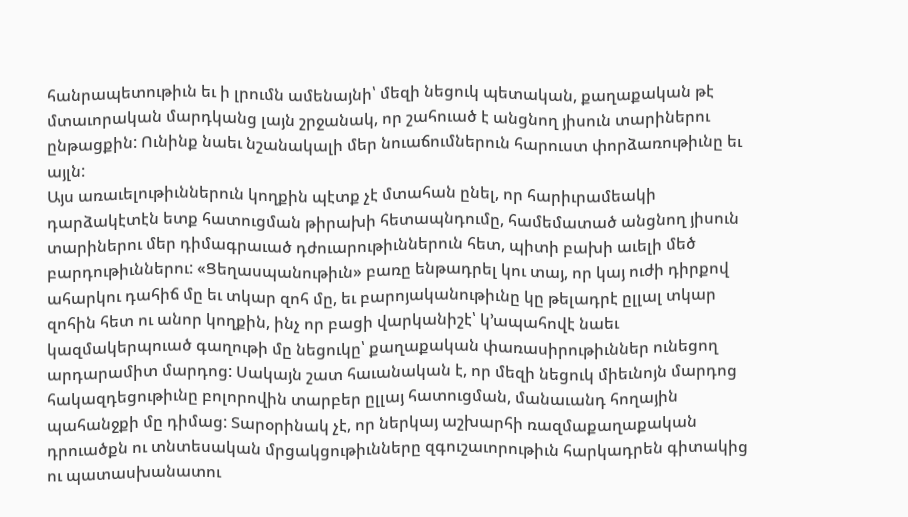հանրապետութիւն եւ ի լրումն ամենայնի՝ մեզի նեցուկ պետական, քաղաքական թէ մտաւորական մարդկանց լայն շրջանակ, որ շահուած է անցնող յիսուն տարիներու ընթացքին: Ունինք նաեւ նշանակալի մեր նուաճումներուն հարուստ փորձառութիւնը եւ այլն:
Այս առաւելութիւններուն կողքին պէտք չէ մտահան ընել, որ հարիւրամեակի դարձակէտէն ետք հատուցման թիրախի հետապնդումը, համեմատած անցնող յիսուն տարիներու մեր դիմագրաւած դժուարութիւններուն հետ, պիտի բախի աւելի մեծ բարդութիւններու: «Ցեղասպանութիւն» բառը ենթադրել կու տայ, որ կայ ուժի դիրքով ահարկու դահիճ մը եւ տկար զոհ մը, եւ բարոյականութիւնը կը թելադրէ ըլլալ տկար զոհին հետ ու անոր կողքին, ինչ որ բացի վարկանիշէ՝ կ’ապահովէ նաեւ կազմակերպուած գաղութի մը նեցուկը՝ քաղաքական փառասիրութիւններ ունեցող արդարամիտ մարդոց: Սակայն շատ հաւանական է, որ մեզի նեցուկ միեւնոյն մարդոց հակազդեցութիւնը բոլորովին տարբեր ըլլայ հատուցման, մանաւանդ հողային պահանջքի մը դիմաց: Տարօրինակ չէ, որ ներկայ աշխարհի ռազմաքաղաքական դրուածքն ու տնտեսական մրցակցութիւնները զգուշաւորութիւն հարկադրեն գիտակից ու պատասխանատու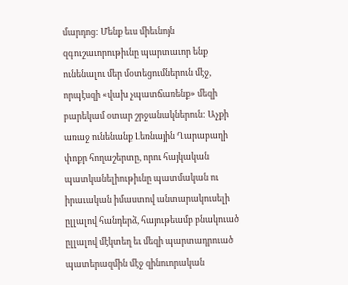մարդոց: Մենք եւս միեւնոյն զգուշաւորութիւնը պարտաւոր ենք ունենալու մեր մօտեցումներուն մէջ, որպէսզի «վախ չպատճառենք» մեզի բարեկամ օտար շրջանակներուն: Աչքի առաջ ունենանք Լեռնային Ղարաբաղի փոքր հողաշերտը, որու հայկական պատկանելիութիւնը պատմական ու իրաւական իմաստով անտարակուսելի ըլլալով հանդերձ, հայութեամբ բնակուած ըլլալով մէկտեղ եւ մեզի պարտադրուած պատերազմին մէջ զինուորական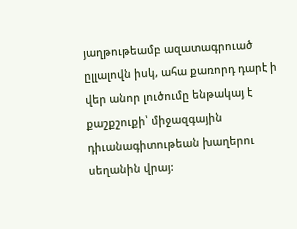յաղթութեամբ ազատագրուած ըլլալովն իսկ, ահա քառորդ դարէ ի վեր անոր լուծումը ենթակայ է քաշքշուքի՝ միջազգային դիւանագիտութեան խաղերու սեղանին վրայ: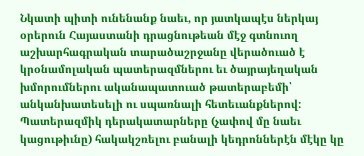Նկատի պիտի ունենանք նաեւ, որ յատկապէս ներկայ օրերուն Հայաստանի դրացնութեան մէջ գտնուող աշխարհագրական տարածաշրջանը վերածուած է կրօնամոլական պատերազմներու եւ ծայրայեղական խմորումներու ականապատուած թատերաբեմի՝ անկանխատեսելի ու սպառնալի հետեւանքներով: Պատերազմիկ դերակատարները (չափով մը նաեւ կացութիւնը) հակակշռելու բանալի կեդրոններէն մէկը կը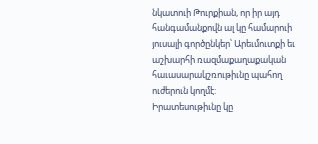նկատուի Թուրքիան, որ իր այդ հանգամանքովն ալ կը համարուի յուսալի գործընկեր՝ Արեւմուտքի եւ աշխարհի ռազմաքաղաքական հաւասարակշռութիւնը պահող ուժերուն կողմէ:
Իրատեսութիւնը կը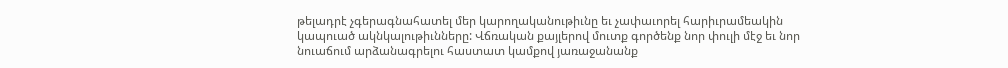թելադրէ չգերագնահատել մեր կարողականութիւնը եւ չափաւորել հարիւրամեակին կապուած ակնկալութիւնները: Վճռական քայլերով մուտք գործենք նոր փուլի մէջ եւ նոր նուաճում արձանագրելու հաստատ կամքով յառաջանանք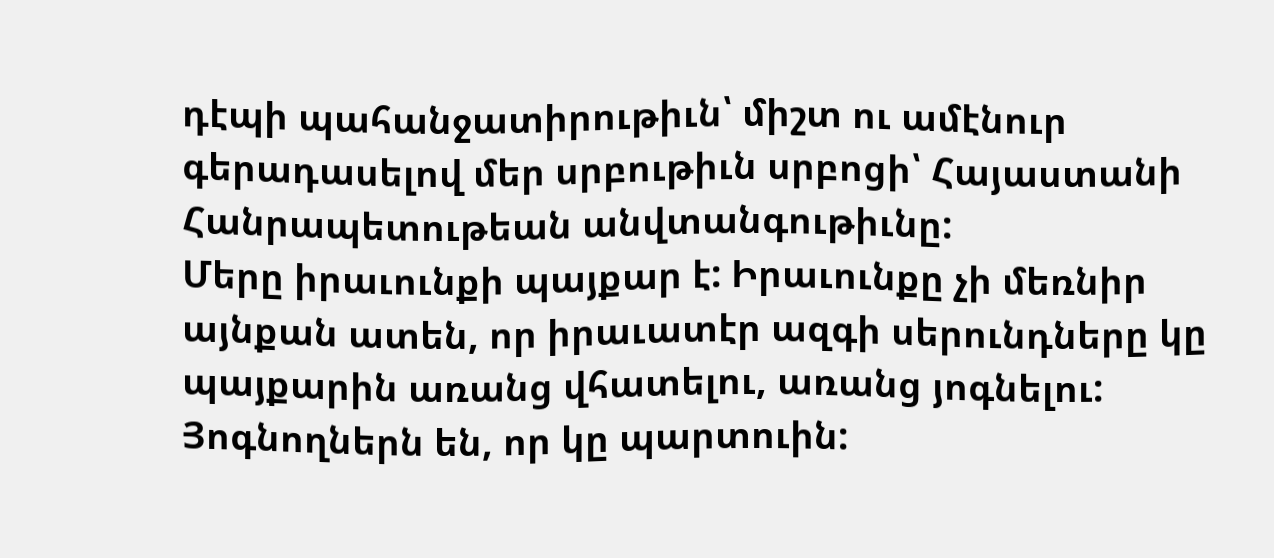դէպի պահանջատիրութիւն՝ միշտ ու ամէնուր գերադասելով մեր սրբութիւն սրբոցի՝ Հայաստանի Հանրապետութեան անվտանգութիւնը:
Մերը իրաւունքի պայքար է: Իրաւունքը չի մեռնիր այնքան ատեն, որ իրաւատէր ազգի սերունդները կը պայքարին առանց վհատելու, առանց յոգնելու: Յոգնողներն են, որ կը պարտուին: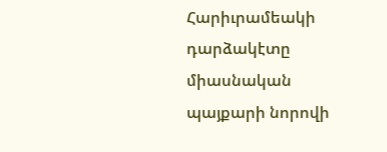Հարիւրամեակի դարձակէտը միասնական պայքարի նորովի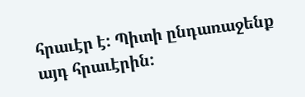հրաւէր է: Պիտի ընդառաջենք այդ հրաւէրին: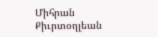Միհրան Քիւրտօղլեան